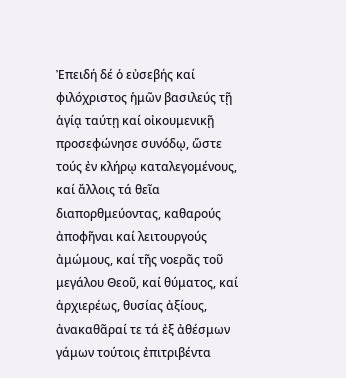Ἐπειδή δέ ὁ εὐσεβής καί φιλόχριστος ἡμῶν βασιλεύς τῇ ἁγίᾳ ταύτῃ καί οἰκουμενικῇ προσεφώνησε συνόδῳ, ὥστε τούς ἐν κλήρῳ καταλεγομένους, καί ἄλλοις τά θεῖα διαπορθμεύοντας, καθαρούς ἀποφῆναι καί λειτουργούς ἀμώμους, καί τῆς νοερᾶς τοῦ μεγάλου Θεοῦ, καί θύματος, καί ἀρχιερέως, θυσίας ἀξίους, ἀνακαθᾶραί τε τά ἐξ ἀθέσμων γάμων τούτοις ἐπιτριβέντα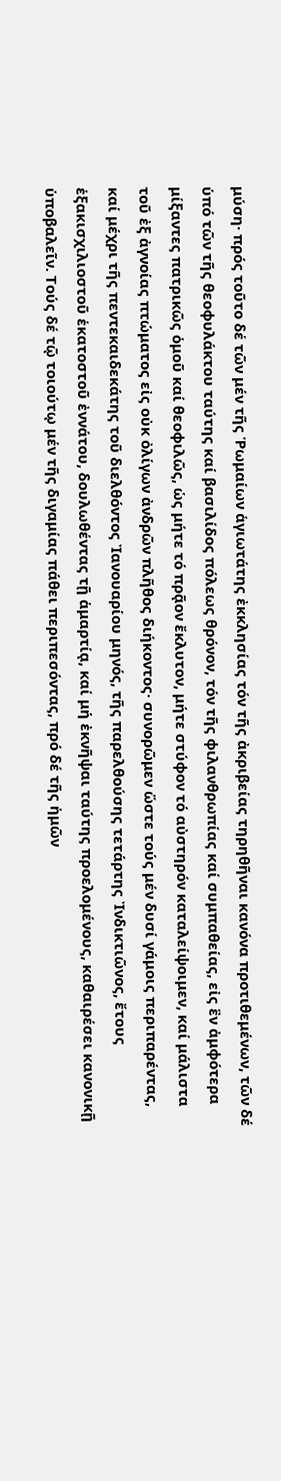μύση· πρός τοῦτο δέ τῶν μέν τῆς Ῥωμαίων ἁγιωτάτης ἐκκλησίας τόν τῆς ἀκριβείας τηρηθῆναι κανόνα προτιθεμένων, τῶν δέ ὑπό τῶν τῆς θεοφυλάκτου ταύτης καί βασιλίδος πόλεως θρόνον, τόν τῆς φιλανθρωπίας καί συμπαθείας, εἰς ἓν ἀμφότερα μίξαντες πατρικῶς ὁμοῦ καί θεοφιλῶς, ὡς μήτε τό πρᾷον ἔκλυτον, μήτε στύφον τό αὐστηρόν καταλείψοιμεν, καί μάλιστα τοῦ ἐξ ἀγνοίας πτώματος εἰς οὐκ ὀλίγων ἀνδρῶν πλῆθος διήκοντος· συνορῶμεν ὥστε τούς μέν δυσί γάμοις περιπαρέντας, καί μέχρι τῆς πεντεκαιδεκάτης τοῦ διελθόντος Ἰανουαρίου μηνός, τῆς παρελθούσης τετάρτης Ἰνδικτιῶνος, ἔτους ἑξακισχιλιοστοῦ ἑκατοστοῦ ἐννάτου, δουλωθέντας τῇ ἁμαρτίᾳ, καί μή ἐκνῆψαι ταύτης προελομένους, καθαιρέσει κανονικῇ ὑποβαλεῖν. Τούς δέ τῷ τοιούτῳ μέν τῆς διγαμίας πάθει περιπεσόντας, πρό δέ τῆς ἡμῶν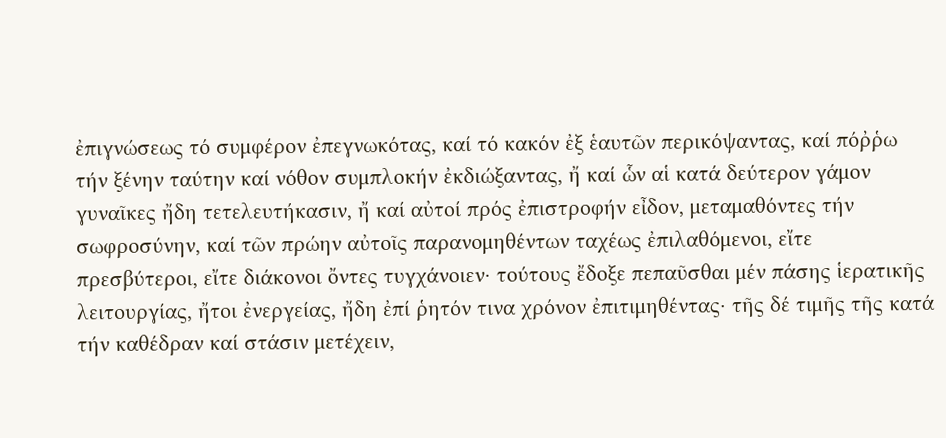ἐπιγνώσεως τό συμφέρον ἐπεγνωκότας, καί τό κακόν ἐξ ἑαυτῶν περικόψαντας, καί πόῤῥω τήν ξένην ταύτην καί νόθον συμπλοκήν ἐκδιώξαντας, ἤ καί ὧν αἱ κατά δεύτερον γάμον γυναῖκες ἤδη τετελευτήκασιν, ἤ καί αὐτοί πρός ἐπιστροφήν εἶδον, μεταμαθόντες τήν σωφροσύνην, καί τῶν πρώην αὐτοῖς παρανομηθέντων ταχέως ἐπιλαθόμενοι, εἴτε πρεσβύτεροι, εἴτε διάκονοι ὄντες τυγχάνοιεν· τούτους ἔδοξε πεπαῦσθαι μέν πάσης ἱερατικῆς λειτουργίας, ἤτοι ἐνεργείας, ἤδη ἐπί ῥητόν τινα χρόνον ἐπιτιμηθέντας· τῆς δέ τιμῆς τῆς κατά τήν καθέδραν καί στάσιν μετέχειν,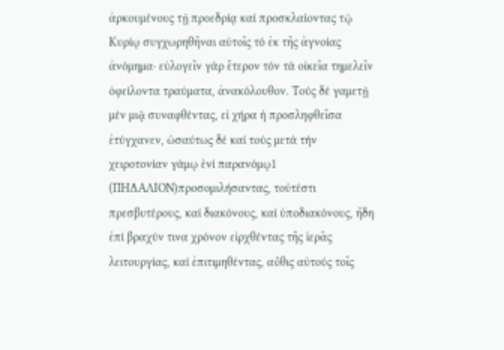ἀρκουμένους τῇ προεδρίᾳ καί προσκλαίοντας τῷ Κυρίῳ συγχωρηθῆναι αὐτοῖς τό ἐκ τῆς ἀγνοίας ἀνόμημα· εὐλογεῖν γάρ ἕτερον τόν τά οἰκεῖα τημελεῖν ὀφείλοντα τραύματα, ἀνακόλουθον. Τούς δέ γαμετῇ μέν μιᾷ συναφθέντας, εἰ χήρα ἡ προσληφθεῖσα ἐτύγχανεν, ὡσαύτως δέ καί τούς μετά τήν χειροτονίαν γάμῳ ἑνί παρανόμῳ1 (ΠΗΔΑΛΙΟΝ)προσομιλήσαντας, τοὐτέστι πρεσβυτέρους, καί διακόνους, καί ὑποδιακόνους, ἤδη ἐπί βραχύν τινα χρόνον εἰρχθέντας τῆς ἱερᾶς λειτουργίας, καί ἐπιτιμηθέντας, αὖθις αὐτούς τοῖς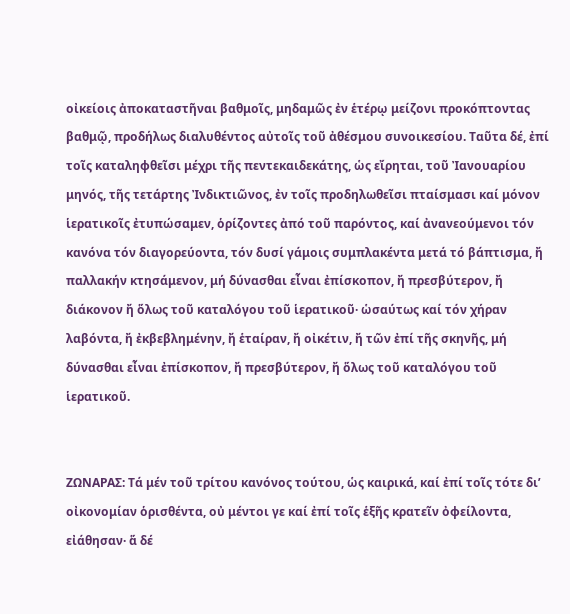οἰκείοις ἀποκαταστῆναι βαθμοῖς, μηδαμῶς ἐν ἑτέρῳ μείζονι προκόπτοντας βαθμῷ, προδήλως διαλυθέντος αὐτοῖς τοῦ ἀθέσμου συνοικεσίου. Ταῦτα δέ, ἐπί τοῖς καταληφθεῖσι μέχρι τῆς πεντεκαιδεκάτης, ὡς εἴρηται, τοῦ Ἰανουαρίου μηνός, τῆς τετάρτης Ἰνδικτιῶνος, ἐν τοῖς προδηλωθεῖσι πταίσμασι καί μόνον ἱερατικοῖς ἐτυπώσαμεν, ὁρίζοντες ἀπό τοῦ παρόντος, καί ἀνανεούμενοι τόν κανόνα τόν διαγορεύοντα, τόν δυσί γάμοις συμπλακέντα μετά τό βάπτισμα, ἤ παλλακήν κτησάμενον, μή δύνασθαι εἶναι ἐπίσκοπον, ἤ πρεσβύτερον, ἤ διάκονον ἤ ὅλως τοῦ καταλόγου τοῦ ἱερατικοῦ· ὡσαύτως καί τόν χήραν λαβόντα, ἤ ἐκβεβλημένην, ἤ ἑταίραν, ἤ οἰκέτιν, ἤ τῶν ἐπί τῆς σκηνῆς, μή δύνασθαι εἶναι ἐπίσκοπον, ἤ πρεσβύτερον, ἤ ὅλως τοῦ καταλόγου τοῦ ἱερατικοῦ.


ΖΩΝΑΡΑΣ: Τά μέν τοῦ τρίτου κανόνος τούτου, ὡς καιρικά, καί ἐπί τοῖς τότε δι’ οἰκονομίαν ὁρισθέντα, οὐ μέντοι γε καί ἐπί τοῖς ἑξῆς κρατεῖν ὀφείλοντα, εἰάθησαν· ἅ δέ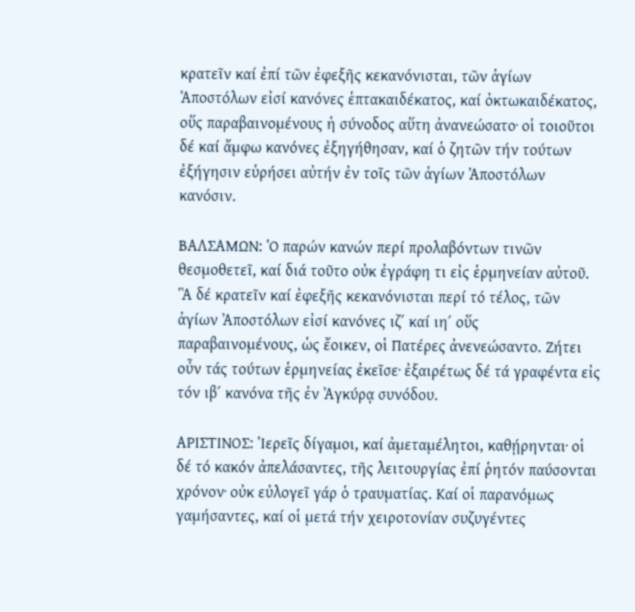κρατεῖν καί ἐπί τῶν ἐφεξῆς κεκανόνισται, τῶν ἁγίων Ἀποστόλων εἰσί κανόνες ἑπτακαιδέκατος, καί ὀκτωκαιδέκατος, οὕς παραβαινομένους ἡ σύνοδος αὕτη ἀνανεώσατο· οἱ τοιοῦτοι δέ καί ἄμφω κανόνες ἐξηγήθησαν, καί ὁ ζητῶν τήν τούτων ἐξήγησιν εὑρήσει αὐτήν ἐν τοῖς τῶν ἁγίων Ἀποστόλων κανόσιν.

ΒΑΛΣΑΜΩΝ: Ὁ παρών κανών περί προλαβόντων τινῶν θεσμοθετεῖ, καί διά τοῦτο οὐκ ἐγράφη τι εἰς ἑρμηνείαν αὐτοῦ. Ἃ δέ κρατεῖν καί ἐφεξῆς κεκανόνισται περί τό τέλος, τῶν ἁγίων Ἀποστόλων εἰσί κανόνες ιζ΄ καί ιη΄ οὕς παραβαινομένους, ὡς ἔοικεν, οἱ Πατέρες ἀνενεώσαντο. Ζήτει οὖν τάς τούτων ἑρμηνείας ἐκεῖσε· ἐξαιρέτως δέ τά γραφέντα εἰς τόν ιβ΄ κανόνα τῆς ἐν Ἀγκύρᾳ συνόδου.

ΑΡΙΣΤΙΝΟΣ: Ἱερεῖς δίγαμοι, καί ἀμεταμέλητοι, καθῄρηνται· οἱ δέ τό κακόν ἀπελάσαντες, τῆς λειτουργίας ἐπί ῥητόν παύσονται χρόνον· οὐκ εὐλογεῖ γάρ ὁ τραυματίας. Καί οἱ παρανόμως γαμήσαντες, καί οἱ μετά τήν χειροτονίαν συζυγέντες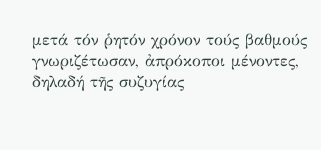μετά τόν ῥητόν χρόνον τούς βαθμούς γνωριζέτωσαν, ἀπρόκοποι μένοντες, δηλαδή τῆς συζυγίας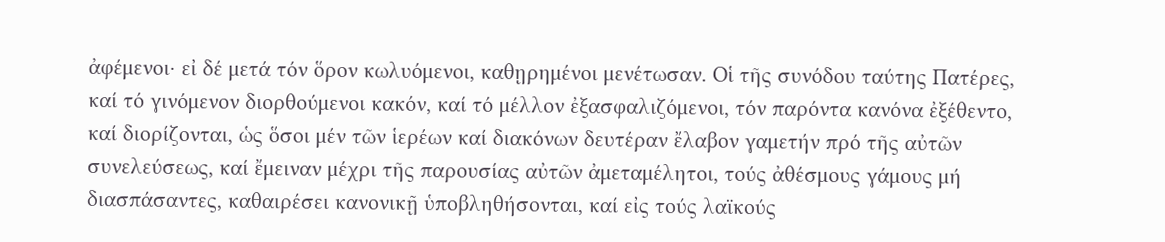ἀφέμενοι· εἰ δέ μετά τόν ὅρον κωλυόμενοι, καθῃρημένοι μενέτωσαν. Οἱ τῆς συνόδου ταύτης Πατέρες, καί τό γινόμενον διορθούμενοι κακόν, καί τό μέλλον ἐξασφαλιζόμενοι, τόν παρόντα κανόνα ἐξέθεντο, καί διορίζονται, ὡς ὅσοι μέν τῶν ἱερέων καί διακόνων δευτέραν ἔλαβον γαμετήν πρό τῆς αὐτῶν συνελεύσεως, καί ἔμειναν μέχρι τῆς παρουσίας αὐτῶν ἀμεταμέλητοι, τούς ἀθέσμους γάμους μή διασπάσαντες, καθαιρέσει κανονικῇ ὑποβληθήσονται, καί εἰς τούς λαϊκούς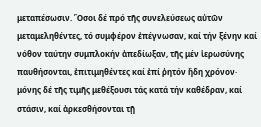μεταπέσωσιν. Ὅσοι δέ πρό τῆς συνελεύσεως αὐτῶν μεταμεληθέντες, τό συμφέρον ἐπέγνωσαν, καί τήν ξένην καί νόθον ταύτην συμπλοκήν ἀπεδίωξαν, τῆς μέν ἱερωσύνης παυθήσονται, ἐπιτιμηθέντες καί ἐπί ῥητόν ἤδη χρόνον· μόνης δέ τῆς τιμῆς μεθέξουσι τάς κατά τήν καθέδραν, καί στάσιν, καί ἀρκεσθήσονται τῇ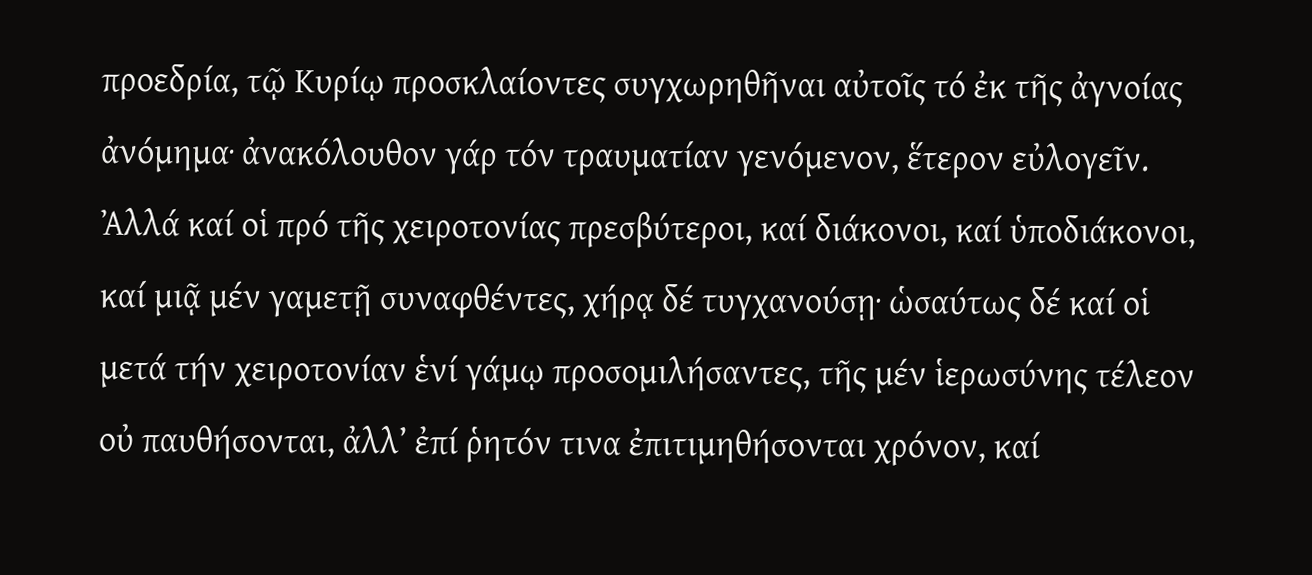προεδρία, τῷ Κυρίῳ προσκλαίοντες συγχωρηθῆναι αὐτοῖς τό ἐκ τῆς ἀγνοίας ἀνόμημα· ἀνακόλουθον γάρ τόν τραυματίαν γενόμενον, ἕτερον εὐλογεῖν. Ἀλλά καί οἱ πρό τῆς χειροτονίας πρεσβύτεροι, καί διάκονοι, καί ὑποδιάκονοι, καί μιᾷ μέν γαμετῇ συναφθέντες, χήρᾳ δέ τυγχανούσῃ· ὡσαύτως δέ καί οἱ μετά τήν χειροτονίαν ἑνί γάμῳ προσομιλήσαντες, τῆς μέν ἱερωσύνης τέλεον οὐ παυθήσονται, ἀλλ’ ἐπί ῥητόν τινα ἐπιτιμηθήσονται χρόνον, καί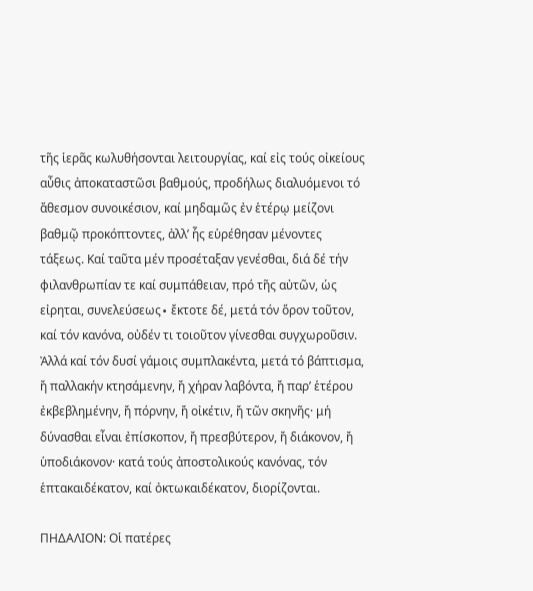τῆς ἱερᾶς κωλυθήσονται λειτουργίας, καί εἰς τούς οἰκείους αὖθις ἀποκαταστῶσι βαθμούς, προδήλως διαλυόμενοι τό ἄθεσμον συνοικέσιον, καί μηδαμῶς ἐν ἑτέρῳ μείζονι βαθμῷ προκόπτοντες, ἀλλ’ ἧς εὑρέθησαν μένοντες τάξεως. Καί ταῦτα μέν προσέταξαν γενέσθαι, διά δέ τήν φιλανθρωπίαν τε καί συμπάθειαν, πρό τῆς αὐτῶν, ὡς εἰρηται, συνελεύσεως∙ ἔκτοτε δέ, μετά τόν ὅρον τοῦτον, καί τόν κανόνα, οὐδέν τι τοιοῦτον γίνεσθαι συγχωροῦσιν. Ἀλλά καί τόν δυσί γάμοις συμπλακέντα, μετά τό βάπτισμα, ἤ παλλακήν κτησάμενην, ἤ χήραν λαβόντα, ἤ παρ’ ἑτέρου ἐκβεβλημένην, ἤ πόρνην, ἤ οἰκέτιν, ἤ τῶν σκηνῆς· μή δύνασθαι εἶναι ἐπίσκοπον, ἤ πρεσβύτερον, ἤ διάκονον, ἤ ὑποδιάκονον· κατά τούς ἀποστολικούς κανόνας, τόν ἑπτακαιδέκατον, καί ὀκτωκαιδέκατον, διορίζονται.

ΠΗΔΑΛΙΟΝ: Οἱ πατέρες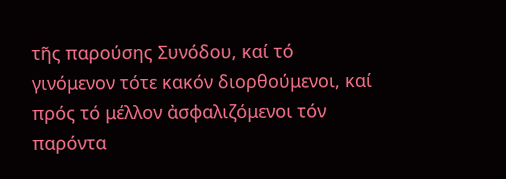τῆς παρούσης Συνόδου, καί τό γινόμενον τότε κακόν διορθούμενοι, καί πρός τό μέλλον ἀσφαλιζόμενοι τόν παρόντα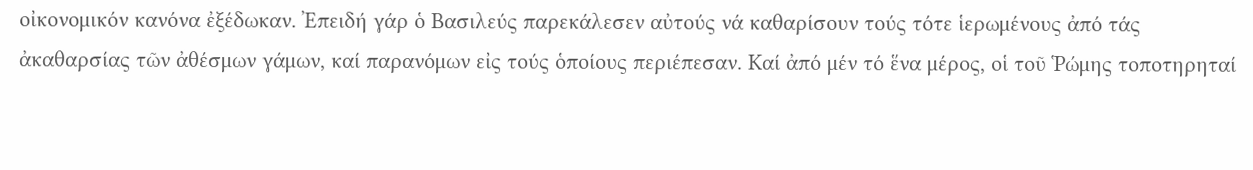οἰκονομικόν κανόνα ἐξέδωκαν. Ἐπειδή γάρ ὁ Βασιλεύς παρεκάλεσεν αὐτούς νά καθαρίσουν τούς τότε ἱερωμένους ἀπό τάς ἀκαθαρσίας τῶν ἀθέσμων γάμων, καί παρανόμων εἰς τούς ὁποίους περιέπεσαν. Καί ἀπό μέν τό ἕνα μέρος, οἱ τοῦ Ῥώμης τοποτηρηταί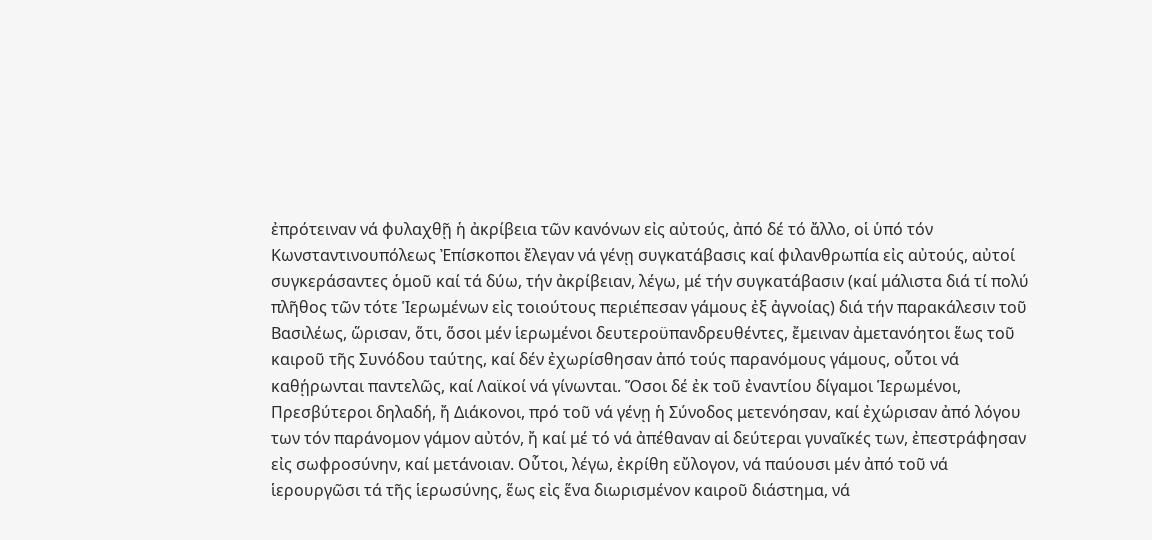ἐπρότειναν νά φυλαχθῇ ἡ ἀκρίβεια τῶν κανόνων εἰς αὐτούς, ἀπό δέ τό ἄλλο, οἱ ὑπό τόν Κωνσταντινουπόλεως Ἐπίσκοποι ἔλεγαν νά γένῃ συγκατάβασις καί φιλανθρωπία εἰς αὐτούς, αὐτοί συγκεράσαντες ὁμοῦ καί τά δύω, τήν ἀκρίβειαν, λέγω, μέ τήν συγκατάβασιν (καί μάλιστα διά τί πολύ πλῆθος τῶν τότε Ἱερωμένων εἰς τοιούτους περιέπεσαν γάμους ἐξ ἀγνοίας) διά τήν παρακάλεσιν τοῦ Βασιλέως, ὥρισαν, ὅτι, ὅσοι μέν ἱερωμένοι δευτεροϋπανδρευθέντες, ἔμειναν ἀμετανόητοι ἕως τοῦ καιροῦ τῆς Συνόδου ταύτης, καί δέν ἐχωρίσθησαν ἀπό τούς παρανόμους γάμους, οὗτοι νά καθῄρωνται παντελῶς, καί Λαϊκοί νά γίνωνται. Ὅσοι δέ ἐκ τοῦ ἐναντίου δίγαμοι Ἱερωμένοι, Πρεσβύτεροι δηλαδή, ἤ Διάκονοι, πρό τοῦ νά γένῃ ἡ Σύνοδος μετενόησαν, καί ἐχώρισαν ἀπό λόγου των τόν παράνομον γάμον αὐτόν, ἤ καί μέ τό νά ἀπέθαναν αἱ δεύτεραι γυναῖκές των, ἐπεστράφησαν εἰς σωφροσύνην, καί μετάνοιαν. Οὗτοι, λέγω, ἐκρίθη εὔλογον, νά παύουσι μέν ἀπό τοῦ νά ἱερουργῶσι τά τῆς ἱερωσύνης, ἕως εἰς ἕνα διωρισμένον καιροῦ διάστημα, νά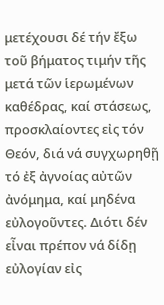μετέχουσι δέ τήν ἔξω τοῦ βήματος τιμήν τῆς μετά τῶν ἱερωμένων καθέδρας, καί στάσεως, προσκλαίοντες εἰς τόν Θεόν, διά νά συγχωρηθῇ τό ἐξ ἀγνοίας αὐτῶν ἀνόμημα, καί μηδένα εὐλογοῦντες. Διότι δέν εἶναι πρέπον νά δίδῃ εὐλογίαν εἰς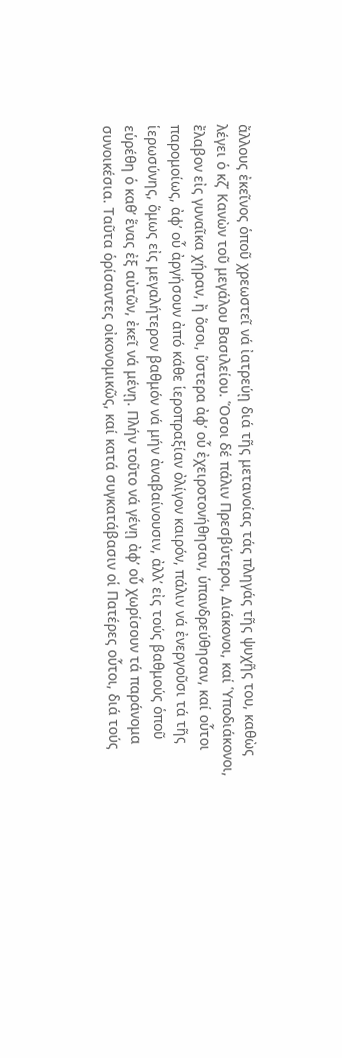ἄλλους ἐκεῖνος ὁποῦ χρεωστεῖ νά ἰατρεύῃ διά τῆς μετανοίας τάς πληγάς τῆς ψυχῆς του, καθὼς λέγει ὁ κζ΄ Κανὼν τοῦ μεγάλου Βασιλείου. Ὅσοι δέ πάλιν Πρεσβύτεροι, Διάκονοι, καί Ὑποδιάκονοι, ἔλαβον εἰς γυναῖκα χήραν, ἤ ὅσοι, ὕστερα ἀφ’ οὗ ἐχειροτονήθησαν, ὑπανδρεύθησαν, καί οὗτοι παρομοίως, ἀφ’ οὗ ἀργήσουν ἀπό κάθε ἱεροπραξίαν ὀλίγον καιρόν, πάλιν νά ἐνεργοῦσι τά τῆς ἱερωσύνης, ὅμως εἰς μεγαλήτερον βαθμόν νά μήν ἀναβαίνουσιν, ἀλλ’ εἰς τούς βαθμούς ὁποῦ εὑρέθη ὁ καθ’ ἕνας ἐξ αὐτῶν, ἐκεῖ νά μένῃ. Πλήν τοῦτο νά γένῃ ἀφ’ οὗ χωρίσουν τά παράνομα συνοικέσια. Ταῦτα ὁρίσαντες οἰκονομικῶς, καί κατά συγκατάβασιν οἱ Πατέρες οὗτοι, διά τούς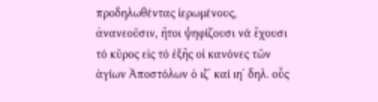προδηλωθέντας ἱερωμένους, ἀνανεοῦσιν, ἤτοι ψηφίζουσι νά ἔχουσι τό κῦρος εἰς τό ἑξῆς οἱ κανόνες τῶν ἁγίων Ἀποστόλων ὁ ιζ΄ καί ιη΄ δηλ. οὗς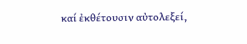καί ἐκθέτουσιν αὐτολεξεί,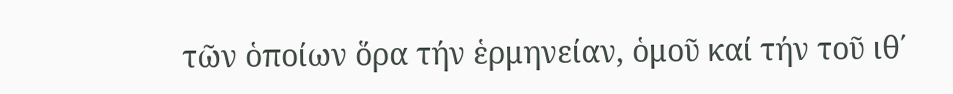τῶν ὁποίων ὅρα τήν ἑρμηνείαν, ὁμοῦ καί τήν τοῦ ιθ΄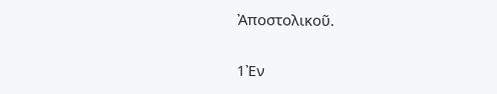Ἀποστολικοῦ.

1Ἐν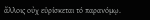ἄλλοις οὐχ εὑρίσκεται τό παρανόμῳ.